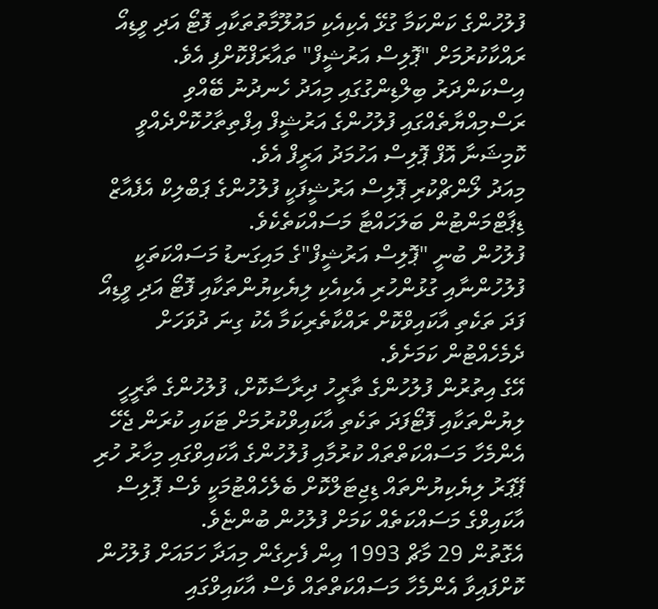ފުލުހުންގެ ކަންކަމާ ގުޅޭ އެކިއެކި މައުލޫމާތުތަކާއި ފޮޓޯ އަދި ވީޑިއޯ ރައްކާކުރުމަށް "ޕޮލިސް އަރުޝީފް" ތައާރަފްކޮށްފި އެވެ.
އިސްކަންދަރު ބިލްޑިންގުގައި މިއަދު ހެނދުނު ބޭއްވި ރަސްމިއްޔާތެއްގައި ފުލުހުންގެ އަރުޝީފް އިފްތިތާހުކޮށްދެއްވީ ކޮމިޝަނާ އޮފް ޕޮލިސް އަހުމަދު އަރީފް އެވެ.
މިއަދު ލޯންޗްކުރި ޕޮލިސް އަރުޝީފަކީ ފުލުހުންގެ ޕަބްލިކް އެފެއާޒް ޑިޕާޓްމަންޓުން ބަލަހައްޓާ މަސައްކަތެކެވެ.
ފުލުހުން ބުނީ "ޕޮލިސް އަރުޝީފް"ގެ މައިގަނޑު މަސައްކަތަކީ ފުލުހުންނާއި ގުޅުންހުރި އެކިއެކި ލިޔެކިޔުންތަކާއި ފޮޓޯ އަދި ވީޑިއޯ ފަދަ ތަކެތި އާކައިވްކޮށް ރައްކާތެރިކަމާ އެކު ގިނަ ދުވަހަށް ދެމެހެއްޓުން ކަމަށެވެ.
އޭގެ އިތުރުން ފުލުހުންގެ ތާރީހު ދިރާސާކޮށް، ފުލުހުންގެ ތާރީހީ ލިޔުންތަކާއި ފޮޓޯފަދަ ތަކެތި އާކައިވްކުރުމަށް ޓަކައި ކުރަން ޖެހޭ އެންމެހާ މަސައްކަތްތައް ކުރުމާއި ފުލުހުންގެ އާކައިވްގައި މިހާރު ހުރި ޕޭޕަރު ލިޔެކިޔުންތައް ޑިޖިޓަލްކޮށް ބެލެހެއްޓުމަކީ ވެސް ޕޮލިސް އާކައިވްގެ މަސައްކަތެއް ކަމަށް ފުލުހުން ބުންޏެވެ.
އެގޮތުން 29 މާޗް 1993 އިން ފެށިގެން މިއަދާ ހަމައަށް ފުލުހުން ކޮށްފައިވާ އެންމެހާ މަސައްކަތްތައް ވެސް އާކައިވްގައި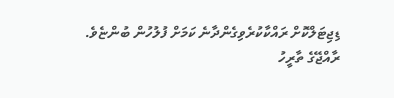ޑިޖިޓަލްކޮށް ރައްކާކުރެވިގެންދާނެ ކަމަށް ފުލުހުން ބުންޏެވެ.
ރާއްޖޭގެ ތާރީހު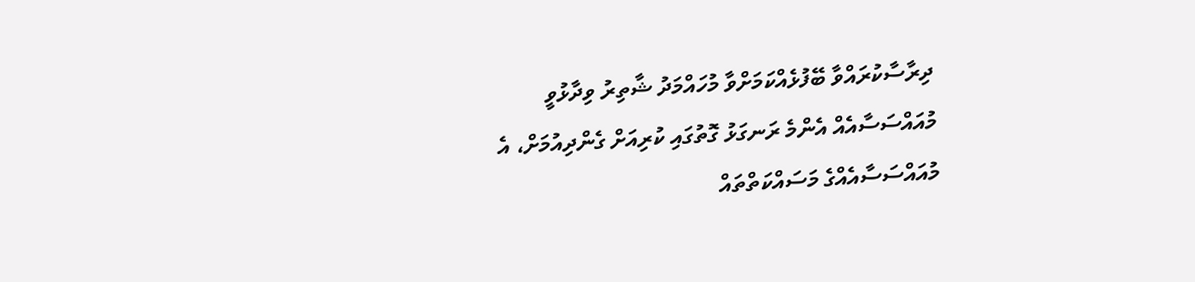ދިރާސާކުރައްވާ ބޭފުޅެއްކަމަށްވާ މުހައްމަދު ޝާތިރު ވިދާޅުވީ މުއައްސަސާއެއް އެންމެ ރަނގަޅު ގޮތުގައި ކުރިއަށް ގެންދިއުމަށް، އެ މުއައްސަސާއެއްގެ މަސައްކަތްތައް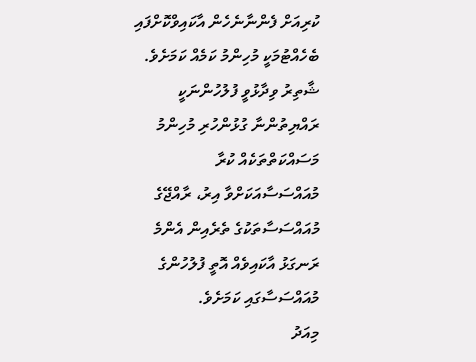ކުރިއަށް ފެންނާނެހެން އާކައިވްކޮށްފައި ބެހެއްޓުމަކީ މުހިންމު ކަމެއް ކަމަށެވެ.
ޝާތިރު ވިދާޅުވީ ފުލުހުންނަކީ ރައްޔިތުންނާ ގުޅުންހުރި މުހިންމު މަސައްކަތްތަކެއް ކުރާ މުއައްސަސާއަކަށްވާ އިރު، ރާއްޖޭގެ މުއައްސަސާތަކުގެ ތެރެއިން އެންމެ ރަނގަޅު އާކައިވެއް އޮތީ ފުލުހުންގެ މުއައްސަސާގައި ކަމަށެވެ.
މިއަދު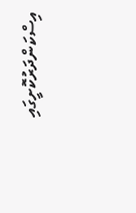އިސްކަންދަރުކޮށީގައި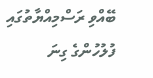ބޭއްވި ރަސްމިއްޔާތުގައި ފުލުހުންގެ ގިނަ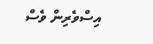އިސްވެރިން ވެސް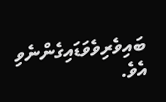ބައިވެރިވެވަޑައިގެންނެވި އެވެ.